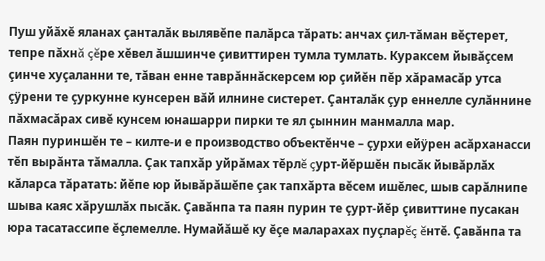Пуш уйăхĕ яланах çанталăк вылявĕпе палăрса тăрать: анчах çил-тăман вĕçтерет, тепре пăхнă çĕре хĕвел ăшшинче çивиттирен тумла тумлать. Кураксем йывăçсем çинче хуçаланни те, тăван енне таврăннăскерсем юр çийĕн пĕр хăрамасăр утса çÿрени те çуркунне кунсерен вăй илнине систерет. Çанталăк çур еннелле сулăннине пăхмасăрах сивĕ кунсем юнашарри пирки те ял çыннин манмалла мар.
Паян пуриншĕн те – килте-и е производство объектĕнче – çурхи ейÿрен асăрханасси тĕп вырăнта тăмалла. Çак тапхăр уйрăмах тĕрлĕ çурт-йĕршĕн пысăк йывăрлăх кăларса тăратать: йĕпе юр йывăрăшĕпе çак тапхăрта вĕсем ишĕлес, шыв сарăлнипе шыва каяс хăрушлăх пысăк. Çавăнпа та паян пурин те çурт-йĕр çивиттине пусакан юра тасатассипе ĕçлемелле. Нумайăшĕ ку ĕçе маларахах пуçларĕç ĕнтĕ. Çавăнпа та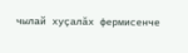чылай хуçалăх фермисенче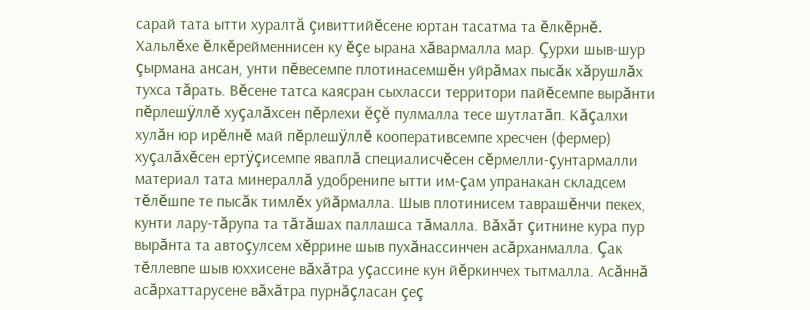сарай тата ытти хуралтă çивиттийĕсене юртан тасатма та ĕлкĕрнĕ. Хальлĕхе ĕлкĕрейменнисен ку ĕçе ырана хăвармалла мар. Çурхи шыв-шур çырмана ансан, унти пĕвесемпе плотинасемшĕн уйрăмах пысăк хăрушлăх тухса тăрать. Вĕсене татса каясран сыхласси территори пайĕсемпе вырăнти пĕрлешÿллĕ хуçалăхсен пĕрлехи ĕçĕ пулмалла тесе шутлатăп. Кăçалхи хулăн юр ирĕлнĕ май пĕрлешÿллĕ кооперативсемпе хресчен (фермер) хуçалăхĕсен ертÿçисемпе яваплă специалисчĕсен сĕрмелли-çунтармалли материал тата минераллă удобренипе ытти им-çам упранакан складсем тĕлĕшпе те пысăк тимлĕх уйăрмалла. Шыв плотинисем таврашĕнчи пекех, кунти лару-тăрупа та тăтăшах паллашса тăмалла. Вăхăт çитнине кура пур вырăнта та автоçулсем хĕррине шыв пухăнассинчен асăрханмалла. Çак тĕллевпе шыв юххисене вăхăтра уçассине кун йĕркинчех тытмалла. Асăннă асăрхаттарусене вăхăтра пурнăçласан çеç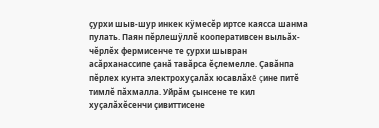çурхи шыв-шур инкек кÿмесĕр иртсе каясса шанма пулать. Паян пĕрлешÿллĕ кооперативсен выльăх-чĕрлĕх фермисенче те çурхи шывран асăрханассипе çанă тавăрса ĕçлемелле. Çавăнпа пĕрлех кунта электрохуçалăх юсавлăхĕ çине питĕ тимлĕ пăхмалла. Уйрăм çынсене те кил хуçалăхĕсенчи çивиттисене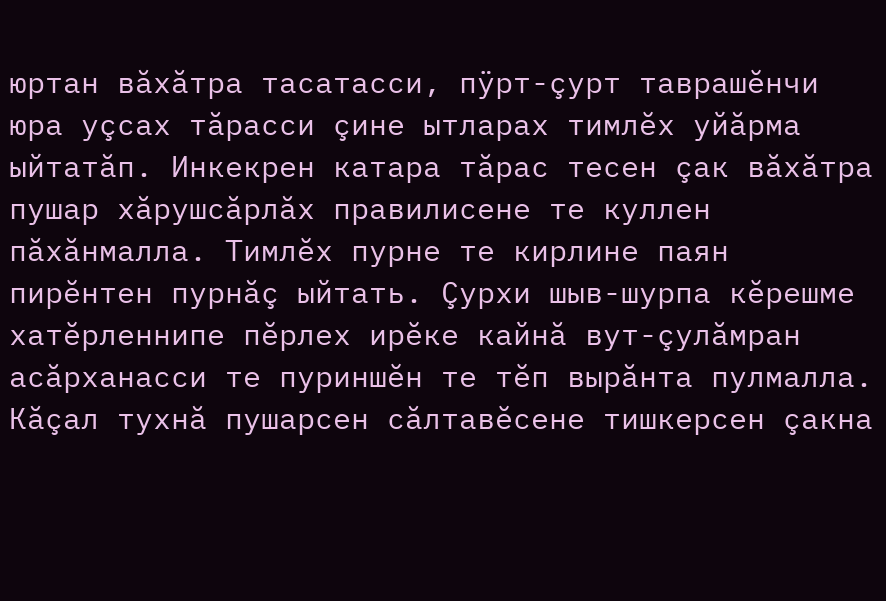юртан вăхăтра тасатасси, пÿрт-çурт таврашĕнчи юра уçсах тăрасси çине ытларах тимлĕх уйăрма ыйтатăп. Инкекрен катара тăрас тесен çак вăхăтра пушар хăрушсăрлăх правилисене те куллен пăхăнмалла. Тимлĕх пурне те кирлине паян пирĕнтен пурнăç ыйтать. Çурхи шыв-шурпа кĕрешме хатĕрленнипе пĕрлех ирĕке кайнă вут-çулăмран асăрханасси те пуриншĕн те тĕп вырăнта пулмалла. Кăçал тухнă пушарсен сăлтавĕсене тишкерсен çакна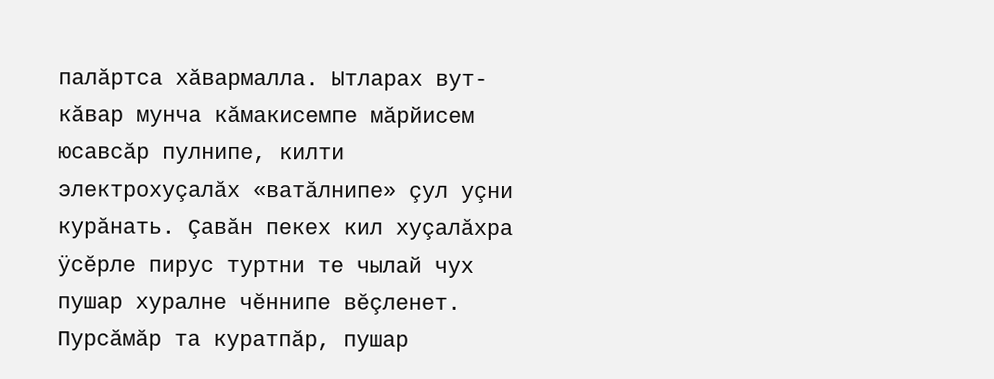палăртса хăвармалла. Ытларах вут-кăвар мунча кăмакисемпе мăрйисем юсавсăр пулнипе, килти электрохуçалăх «ватăлнипе» çул уçни курăнать. Çавăн пекех кил хуçалăхра ÿсĕрле пирус туртни те чылай чух пушар хуралне чĕннипе вĕçленет. Пурсăмăр та куратпăр, пушар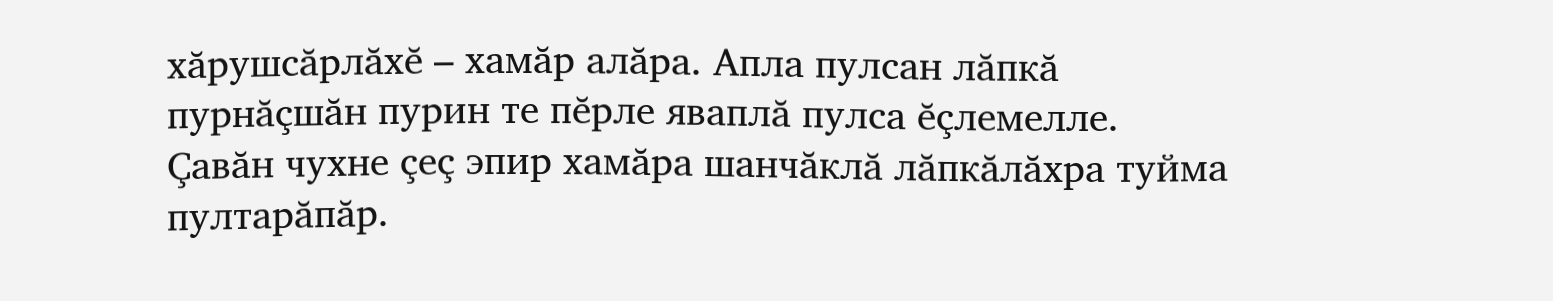хăрушсăрлăхĕ – хамăр алăра. Апла пулсан лăпкă пурнăçшăн пурин те пĕрле яваплă пулса ĕçлемелле. Çавăн чухне çеç эпир хамăра шанчăклă лăпкăлăхра туйма пултарăпăр.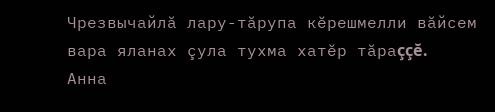Чрезвычайлă лару-тăрупа кĕрешмелли вăйсем вара яланах çула тухма хатĕр тăраççĕ.
Анна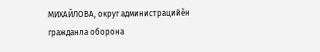МИХАЙЛОВА, округ администрацийĕн гражданла оборона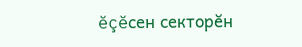ĕçĕсен секторĕн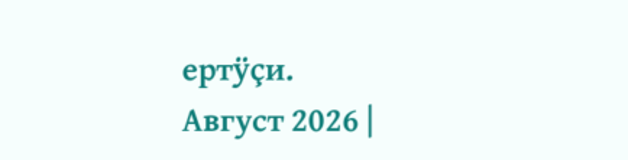ертÿçи.
Август 2026 |